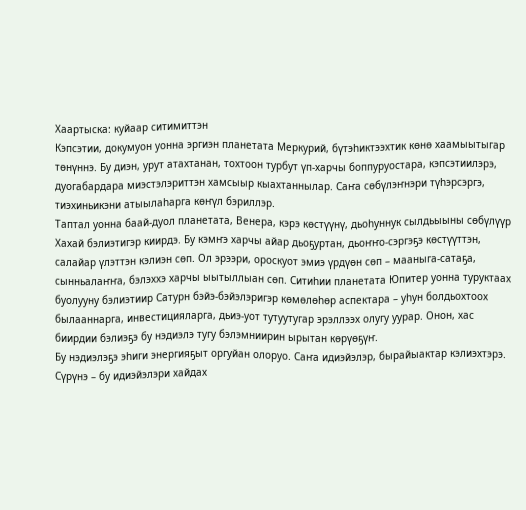Хаартыска: куйаар ситимиттэн
Кэпсэтии, докумуон уонна эргиэн планетата Меркурий, бүтэһиктээхтик көнө хаамыытыгар төнүннэ. Бу диэн, урут атахтанан, тохтоон турбут үп-харчы боппуруостара, кэпсэтиилэрэ, дуогабардара миэстэлэриттэн хамсыыр кыахтаннылар. Саҥа сөбүлэҥнэри түһэрсэргэ, тиэхиньикэни атыылаһарга көҥүл бэриллэр.
Таптал уонна баай-дуол планетата, Венера, кэрэ көстүүнү, дьоһуннук сылдьыыны сөбүлүүр Хахай бэлиэтигэр киирдэ. Бу кэмҥэ харчы айар дьоҕуртан, дьоҥҥо-сэргэҕэ көстүүттэн, салайар үлэттэн кэлиэн сөп. Ол эрээри, ороскуот эмиэ үрдүөн сөп – мааныга-сатаҕа, сынньалаҥҥа, бэлэххэ харчы ыытыллыан сөп. Ситиһии планетата Юпитер уонна туруктаах буолууну бэлиэтиир Сатурн бэйэ-бэйэлэригэр көмөлөһөр аспектара – уһун болдьохтоох былааннарга, инвестицияларга, дьиэ-уот тутуутугар эрэллээх олугу уурар. Онон, хас биирдии бэлиэҕэ бу нэдиэлэ тугу бэлэмниирин ырытан көрүөҕүҥ.
Бу нэдиэлэҕэ эһиги энергияҕыт оргуйан олоруо. Саҥа идиэйэлэр, бырайыактар кэлиэхтэрэ. Сүрүнэ – бу идиэйэлэри хайдах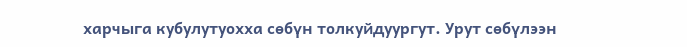харчыга кубулутуохха сөбүн толкуйдуургут. Урут сөбүлээн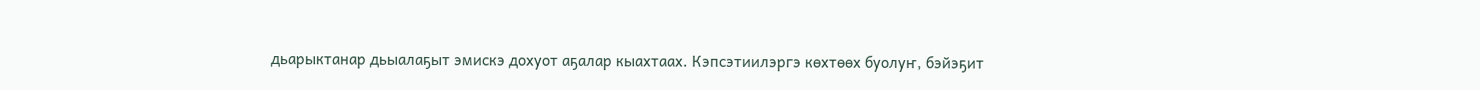дьарыктанар дьыалаҕыт эмискэ дохуот аҕалар кыахтаах. Кэпсэтиилэргэ көхтөөх буолуҥ, бэйэҕит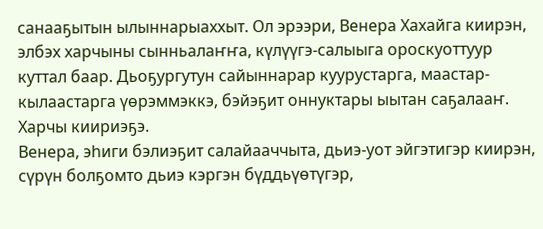санааҕытын ылыннарыаххыт. Ол эрээри, Венера Хахайга киирэн, элбэх харчыны сынньалаҥҥа, күлүүгэ-салыыга ороскуоттуур куттал баар. Дьоҕургутун сайыннарар куурустарга, маастар-кылаастарга үөрэммэккэ, бэйэҕит оннуктары ыытан саҕалааҥ. Харчы киириэҕэ.
Венера, эһиги бэлиэҕит салайааччыта, дьиэ-уот эйгэтигэр киирэн, сүрүн болҕомто дьиэ кэргэн бүддьүөтүгэр,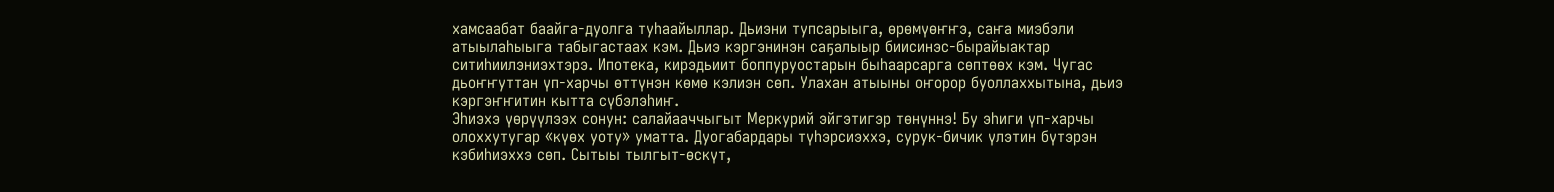хамсаабат баайга-дуолга туһаайыллар. Дьиэни тупсарыыга, өрөмүөҥҥэ, саҥа миэбэли атыылаһыыга табыгастаах кэм. Дьиэ кэргэнинэн саҕалыыр биисинэс-бырайыактар ситиһиилэниэхтэрэ. Ипотека, кирэдьиит боппуруостарын быһаарсарга сөптөөх кэм. Чугас дьоҥҥуттан үп-харчы өттүнэн көмө кэлиэн сөп. Улахан атыыны оҥорор буоллаххытына, дьиэ кэргэҥҥитин кытта сүбэлэһиҥ.
Эһиэхэ үөрүүлээх сонун: салайааччыгыт Меркурий эйгэтигэр төнүннэ! Бу эһиги үп-харчы олоххутугар «күөх уоту» уматта. Дуогабардары түһэрсиэххэ, сурук-бичик үлэтин бүтэрэн кэбиһиэххэ сөп. Сытыы тылгыт-өскүт,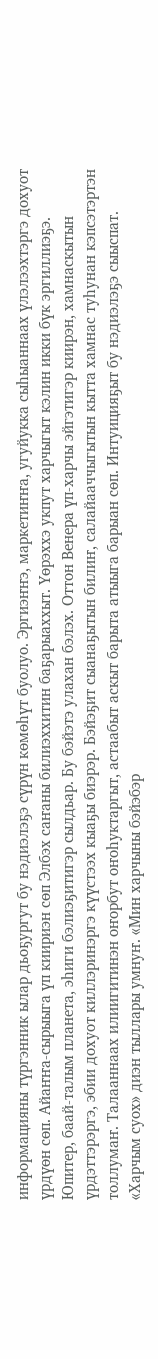информацияны түргэнник ылар дьоҕургут бу нэдиэлэҕэ сүрүн көмөһүт буолуо. Эргиэҥҥэ, маркетиҥҥа, угуйукка сыһыаннаах үлэлээхтэргэ дохуот үрдүөн сөп. Айаҥҥа-сырыыга үп киириэн сөп Элбэх саҥаны билиэххитин баҕарыаххыт. Үөрэххэ укпут харчыгыт кэлин икки бүк эргиллиэҕэ.
Юпитер, баай-талым планета, эһиги бэлиэҕитигэр сылдьар. Бу бэйэтэ улахан бэлэх. Оттон Венера үп-харчы эйгэтигэр киирэн, хамнаскытын үрдэттэрэргэ, эбии дохуот киллэринэргэ күүстээх кыаҕы биэрэр. Бэйэҕит сыанаҕытын билиҥ, салайааччыгытын кытта хамнас туһунан кэпсэтэртэн толлумаҥ. Талааннаах илиигитинэн оҥорбут оҥоһуктаргыт, астаабыт аскыт барыта атыыга барыан сөп. Интуицияҕыт бу нэдиэлэҕэ сыыспат. «Харчым суох» диэн тыллары умнуҥ. «Мин харчыны бэйэбэр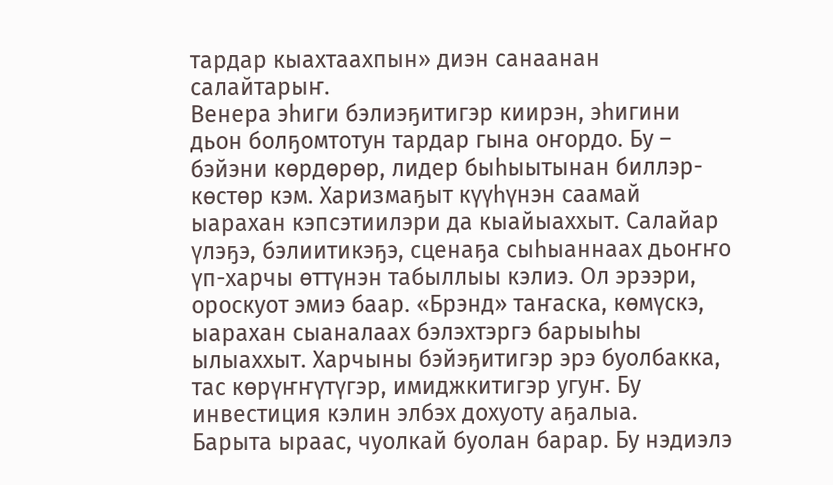тардар кыахтаахпын» диэн санаанан салайтарыҥ.
Венера эһиги бэлиэҕитигэр киирэн, эһигини дьон болҕомтотун тардар гына оҥордо. Бу – бэйэни көрдөрөр, лидер быһыытынан биллэр-көстөр кэм. Харизмаҕыт күүһүнэн саамай ыарахан кэпсэтиилэри да кыайыаххыт. Салайар үлэҕэ, бэлиитикэҕэ, сценаҕа сыһыаннаах дьоҥҥо үп-харчы өттүнэн табыллыы кэлиэ. Ол эрээри, ороскуот эмиэ баар. «Брэнд» таҥаска, көмүскэ, ыарахан сыаналаах бэлэхтэргэ барыыһы ылыаххыт. Харчыны бэйэҕитигэр эрэ буолбакка, тас көрүҥҥүтүгэр, имиджкитигэр угуҥ. Бу инвестиция кэлин элбэх дохуоту аҕалыа.
Барыта ыраас, чуолкай буолан барар. Бу нэдиэлэ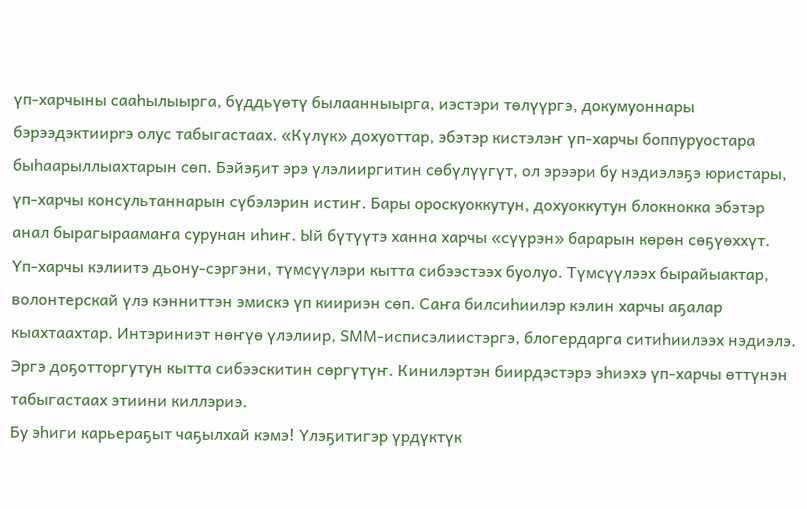үп-харчыны сааһылыырга, бүддьүөтү былаанныырга, иэстэри төлүүргэ, докумуоннары бэрээдэктиирrэ олус табыгастаах. «Күлүк» дохуоттар, эбэтэр кистэлэҥ үп-харчы боппуруостара быһаарыллыахтарын сөп. Бэйэҕит эрэ үлэлииргитин сөбүлүүгүт, ол эрээри бу нэдиэлэҕэ юристары, үп-харчы консультаннарын сүбэлэрин истиҥ. Бары ороскуоккутун, дохуоккутун блокнокка эбэтэр анал бырагыраамаҥа сурунан иһиҥ. Ый бүтүүтэ ханна харчы «сүүрэн» барарын көрөн сөҕүөххүт.
Үп-харчы кэлиитэ дьону-сэргэни, түмсүүлэри кытта сибээстээх буолуо. Түмсүүлээх бырайыактар, волонтерскай үлэ кэнниттэн эмискэ үп киириэн сөп. Саҥа билсиһиилэр кэлин харчы аҕалар кыахтаахтар. Интэриниэт нөҥүө үлэлиир, SMM-исписэлиистэргэ, блогердарга ситиһиилээх нэдиэлэ. Эргэ доҕотторгутун кытта сибээскитин сөргүтүҥ. Кинилэртэн биирдэстэрэ эһиэхэ үп-харчы өттүнэн табыгастаах этиини киллэриэ.
Бу эһиги карьераҕыт чаҕылхай кэмэ! Үлэҕитигэр үрдүктүк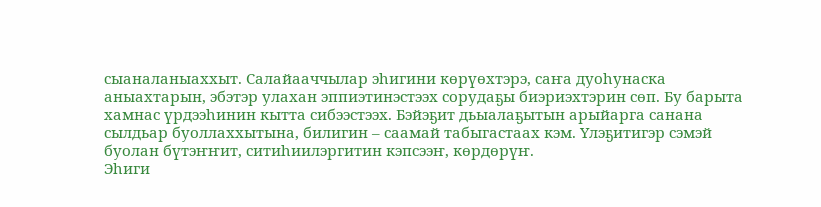сыаналаныаххыт. Салайааччылар эһигини көрүөхтэрэ, саҥа дуоһунаска аныахтарын, эбэтэр улахан эппиэтинэстээх сорудаҕы биэриэхтэрин сөп. Бу барыта хамнас үрдээһинин кытта сибээстээх. Бэйэҕит дьыалаҕытын арыйарга санана сылдьар буоллаххытына, билигин – саамай табыгастаах кэм. Үлэҕитигэр сэмэй буолан бүтэҥҥит, ситиһиилэргитин кэпсээҥ, көрдөрүҥ.
Эһиги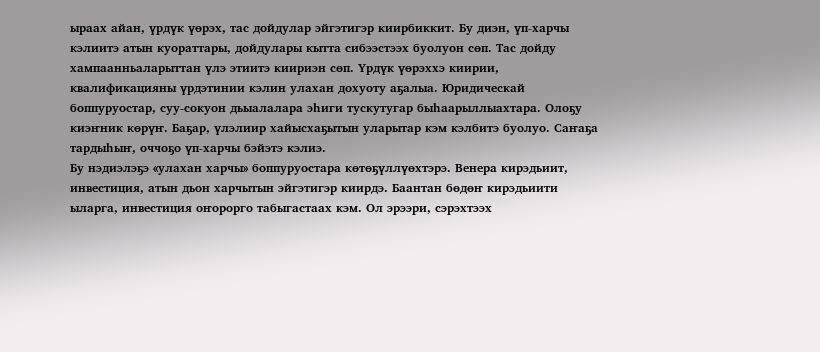ыраах айан, үрдүк үөрэх, тас дойдулар эйгэтигэр киирбиккит. Бу диэн, үп-харчы кэлиитэ атын куораттары, дойдулары кытта сибээстээх буолуон сөп. Тас дойду хампаанньаларыттан үлэ этиитэ киириэн сөп. Үрдүк үөрэххэ киирии, квалификацияны үрдэтинии кэлин улахан дохуоту аҕалыа. Юридическай боппуруостар, суу-сокуон дьыалалара эһиги тускутугар быһаарыллыахтара. Олоҕу киэҥник көрүҥ. Баҕар, үлэлиир хайысхаҕытын уларытар кэм кэлбитэ буолуо. Саҥаҕа тардыһыҥ, оччоҕо үп-харчы бэйэтэ кэлиэ.
Бу нэдиэлэҕэ «улахан харчы» боппуруостара көтөҕүллүөхтэрэ. Венера кирэдьиит, инвестиция, атын дьон харчытын эйгэтигэр киирдэ. Баантан бөдөҥ кирэдьиити ыларга, инвестиция оҥорорго табыгастаах кэм. Ол эрээри, сэрэхтээх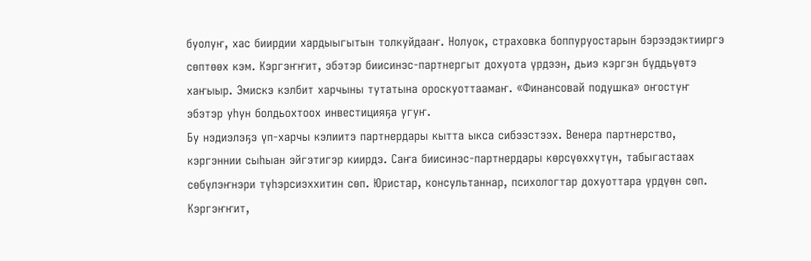буолуҥ, хас биирдии хардыыгытын толкуйдааҥ. Нолуок, страховка боппуруостарын бэрээдэктииргэ сөптөөх кэм. Кэргэҥҥит, эбэтэр биисинэс-партнергыт дохуота үрдээн, дьиэ кэргэн бүддьүөтэ хаҥыыр. Эмискэ кэлбит харчыны тутатына ороскуоттаамаҥ. «Финансовай подушка» оҥостуҥ эбэтэр уһун болдьохтоох инвестицияҕа угуҥ.
Бу нэдиэлэҕэ үп-харчы кэлиитэ партнердары кытта ыкса сибээстээх. Венера партнерство, кэргэннии сыһыан эйгэтигэр киирдэ. Саҥа биисинэс-партнердары көрсүөххүтүн, табыгастаах сөбүлэҥнэри түһэрсиэххитин сөп. Юристар, консультаннар, психологтар дохуоттара үрдүөн сөп. Кэргэҥҥит,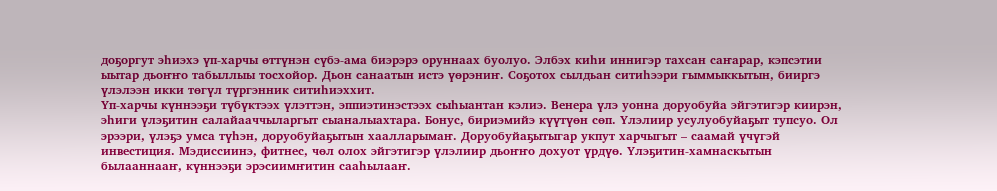доҕоргут эһиэхэ үп-харчы өттүнэн сүбэ-ама биэрэрэ оруннаах буолуо. Элбэх киһи иннигэр тахсан саҥарар, кэпсэтии ыытар дьоҥҥо табыллыы тосхойор. Дьон санаатын истэ үөрэниҥ. Соҕотох сылдьан ситиһээри гыммыккытын, бииргэ үлэлээн икки төгүл түргэнник ситиһиэххит.
Үп-харчы күннээҕи түбүктээх үлэттэн, эппиэтинэстээх сыһыантан кэлиэ. Венера үлэ уонна доруобуйа эйгэтигэр киирэн, эһиги үлэҕитин салайааччыларгыт сыаналыахтара. Бонус, бириэмийэ күүтүөн сөп. Үлэлиир усулуобуйаҕыт тупсуо. Ол эрээри, үлэҕэ умса түһэн, доруобуйаҕытын хаалларымаҥ. Доруобуйаҕытыгар укпут харчыгыт – саамай үчүгэй инвестиция. Мэдиссиинэ, фитнес, чөл олох эйгэтигэр үлэлиир дьоҥҥо дохуот үрдүө. Үлэҕитин-хамнаскытын былааннааҥ, күннээҕи эрэсиимҥитин сааһылааҥ.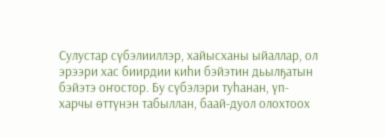Сулустар сүбэлииллэр, хайысханы ыйаллар, ол эрээри хас биирдии киһи бэйэтин дьылҕатын бэйэтэ оҥостор. Бу сүбэлэри туһанан, үп-харчы өттүнэн табыллан, баай-дуол олохтоох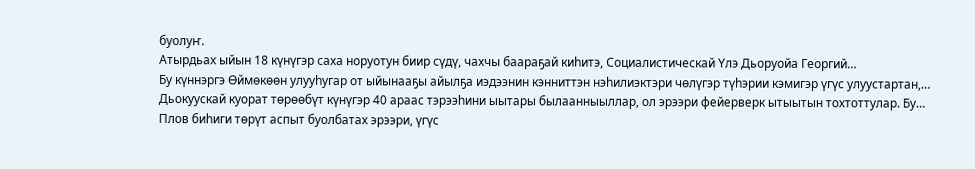буолуҥ.
Атырдьах ыйын 18 күнүгэр саха норуотун биир сүдү, чахчы баараҕай киһитэ, Социалистическай Үлэ Дьоруойа Георгий…
Бу күннэргэ Өймөкөөн улууһугар от ыйынааҕы айылҕа иэдээнин кэнниттэн нэһилиэктэри чөлүгэр түһэрии кэмигэр үгүс улуустартан,…
Дьокуускай куорат төрөөбүт күнүгэр 40 араас тэрээһини ыытары былаанныыллар, ол эрээри фейерверк ытыытын тохтоттулар. Бу…
Плов биһиги төрүт аспыт буолбатах эрээри, үгүс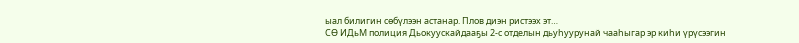ыал билигин сөбүлээн астанар. Плов диэн ристээх эт…
СӨ ИДьМ полиция Дьокуускайдааҕы 2-с отделын дьуһуурунай чааһыгар эр киһи үрүсээгин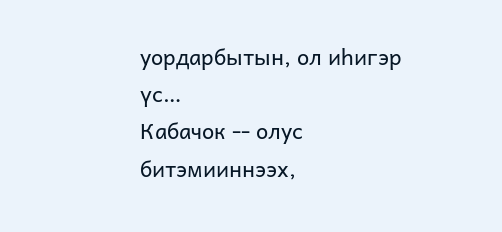уордарбытын, ол иһигэр үс…
Кабачок -- олус битэмииннээх,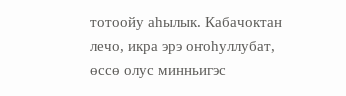тотоойу аһылык. Кабачоктан лечо, икра эрэ оҥоһуллубат, өссө олус минньигэс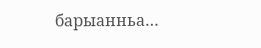барыанньа…